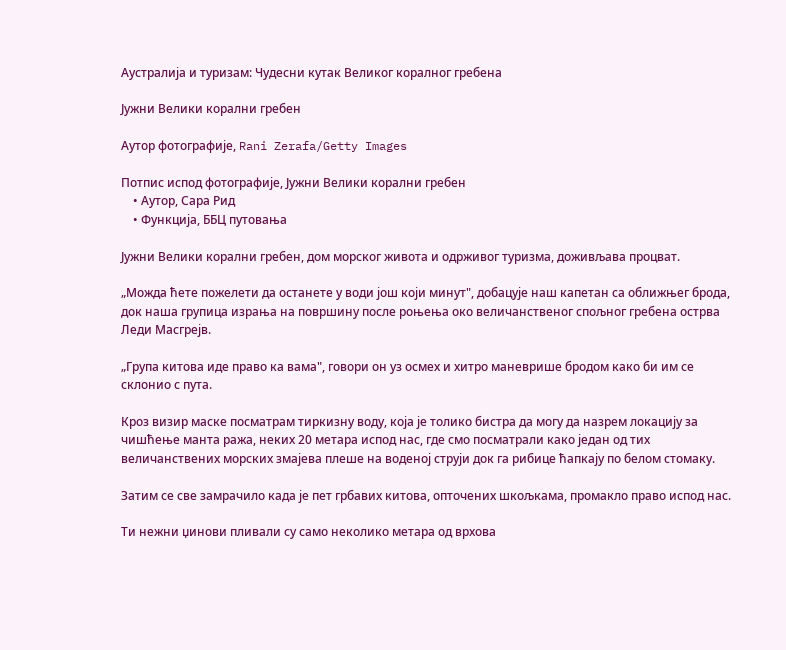Аустралија и туризам: Чудесни кутак Великог коралног гребена

Јужни Велики корални гребен

Аутор фотографије, Rani Zerafa/Getty Images

Потпис испод фотографије, Јужни Велики корални гребен
    • Аутор, Сара Рид
    • Функција, ББЦ путовања

Јужни Велики корални гребен, дом морског живота и одрживог туризма, доживљава процват.

„Можда ћете пожелети да останете у води још који минут", добацује наш капетан са оближњег брода, док наша групица израња на површину после роњења око величанственог спољног гребена острва Леди Масгрејв.

„Група китова иде право ка вама", говори он уз осмех и хитро маневрише бродом како би им се склонио с пута.

Кроз визир маске посматрам тиркизну воду, која је толико бистра да могу да назрем локацију за чишћење манта ража, неких 20 метара испод нас, где смо посматрали како један од тих величанствених морских змајева плеше на воденој струји док га рибице ћапкају по белом стомаку.

Затим се све замрачило када је пет грбавих китова, опточених шкољкама, промакло право испод нас.

Ти нежни џинови пливали су само неколико метара од врхова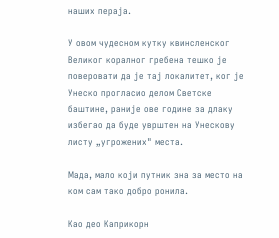наших пераја.

У овом чудесном кутку квинсленског Великог коралног гребена тешко је поверовати да је тај локалитет, ког је Унеско прогласио делом Светске баштине, раније ове године за длаку избегао да буде уврштен на Унескову листу „угрожених" места.

Мада, мало који путник зна за место на ком сам тако добро ронила.

Као део Каприкорн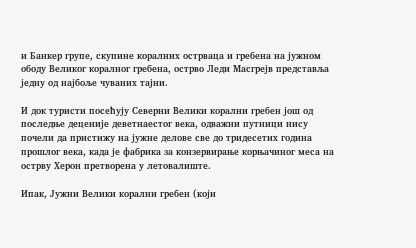и Банкер групе, скупине коралних острваца и гребена на јужном ободу Великог коралног гребена, oстрво Леди Масгрејв представља једну од најбоље чуваних тајни.

И док туристи посећују Северни Велики корални гребен још од последње деценије деветнаестог века, одважни путници нису почели да пристижу на јужне делове све до тридесетих година прошлог века, када је фабрика за конзервирање корњачиног меса на острву Херон претворена у летовалиште.

Ипак, Јужни Велики корални гребен (који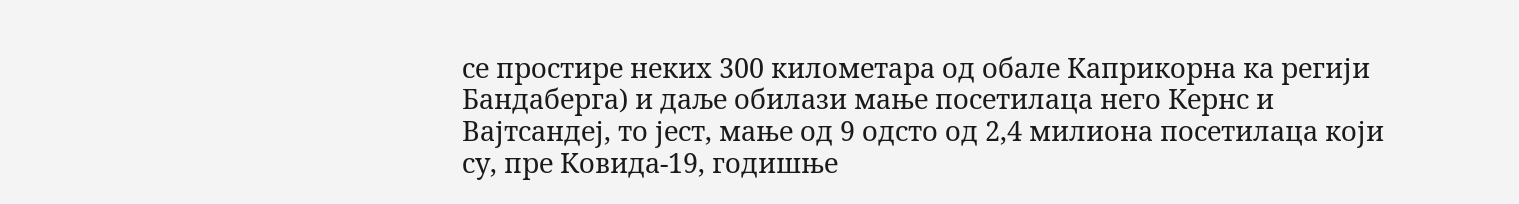се простире неких 300 километара од обале Каприкорна ка регији Бандаберга) и даље обилази мање посетилаца него Кернс и Вајтсандеј, то јест, мање од 9 одсто од 2,4 милиона посетилаца који су, пре Ковида-19, годишње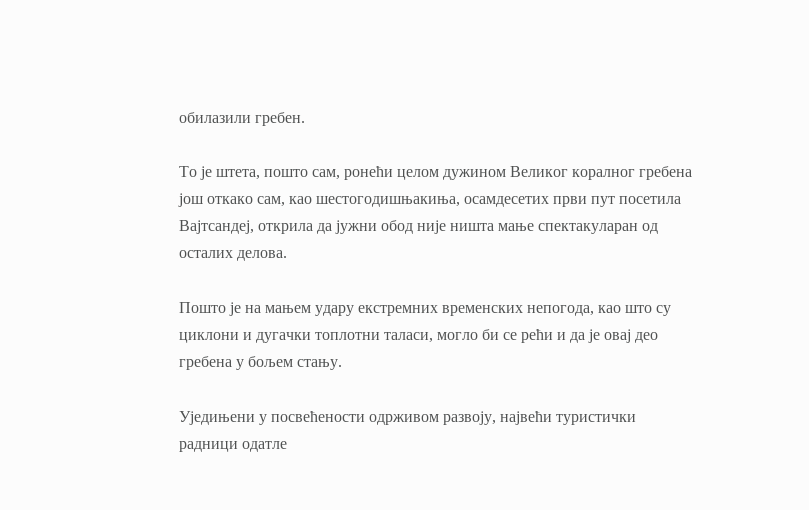обилазили гребен.

То је штета, пошто сам, ронећи целом дужином Великог коралног гребена још откако сам, као шестогодишњакиња, осамдесетих први пут посетила Вајтсандеј, открила да јужни обод није ништа мање спектакуларан од осталих делова.

Пошто је на мањем удару екстремних временских непогода, као што су циклони и дугачки топлотни таласи, могло би се рећи и да је овај део гребена у бољем стању.

Уједињени у посвећености одрживом развоју, највећи туристички радници одатле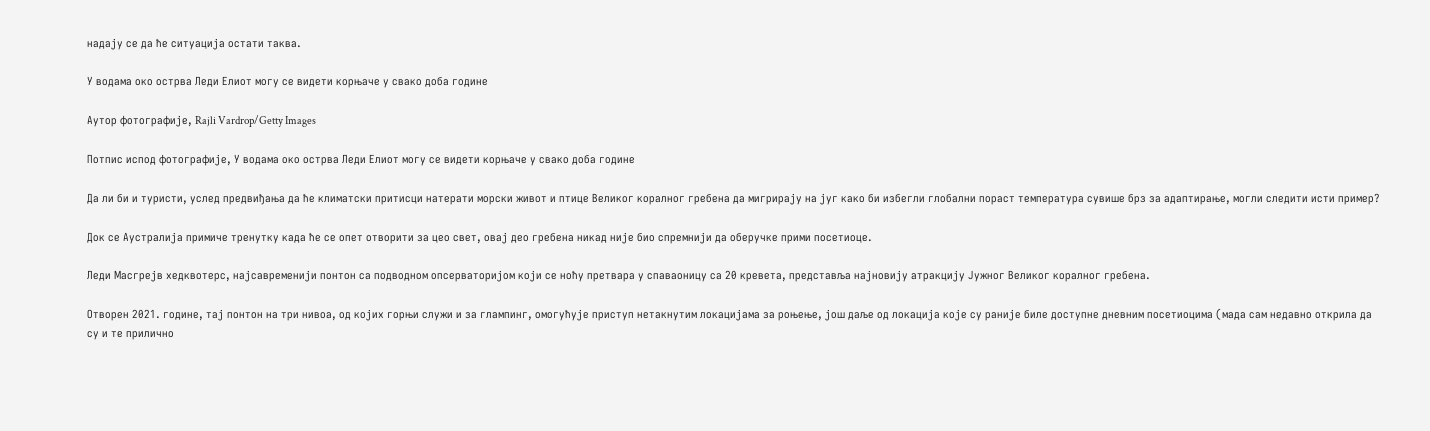надају се да ће ситуација остати таква.

У водама око острва Леди Елиот могу се видети корњаче у свако доба године

Аутор фотографије, Rajli Vardrop/Getty Images

Потпис испод фотографије, У водама око острва Леди Елиот могу се видети корњаче у свако доба године

Да ли би и туристи, услед предвиђања да ће климатски притисци натерати морски живот и птице Великог коралног гребена да мигрирају на југ како би избегли глобални пораст температура сувише брз за адаптирање, могли следити исти пример?

Док се Аустралија примиче тренутку када ће се опет отворити за цео свет, овај део гребена никад није био спремнији да оберучке прими посетиоце.

Леди Масгрејв хедквотерс, најсавременији понтон са подводном опсерваторијом који се ноћу претвара у спаваоницу са 20 кревета, представља најновију атракцију Јужног Великог коралног гребена.

Отворен 2021. године, тај понтон на три нивоа, од којих горњи служи и за глампинг, омогућује приступ нетакнутим локацијама за роњење, још даље од локација које су раније биле доступне дневним посетиоцима (мада сам недавно открила да су и те прилично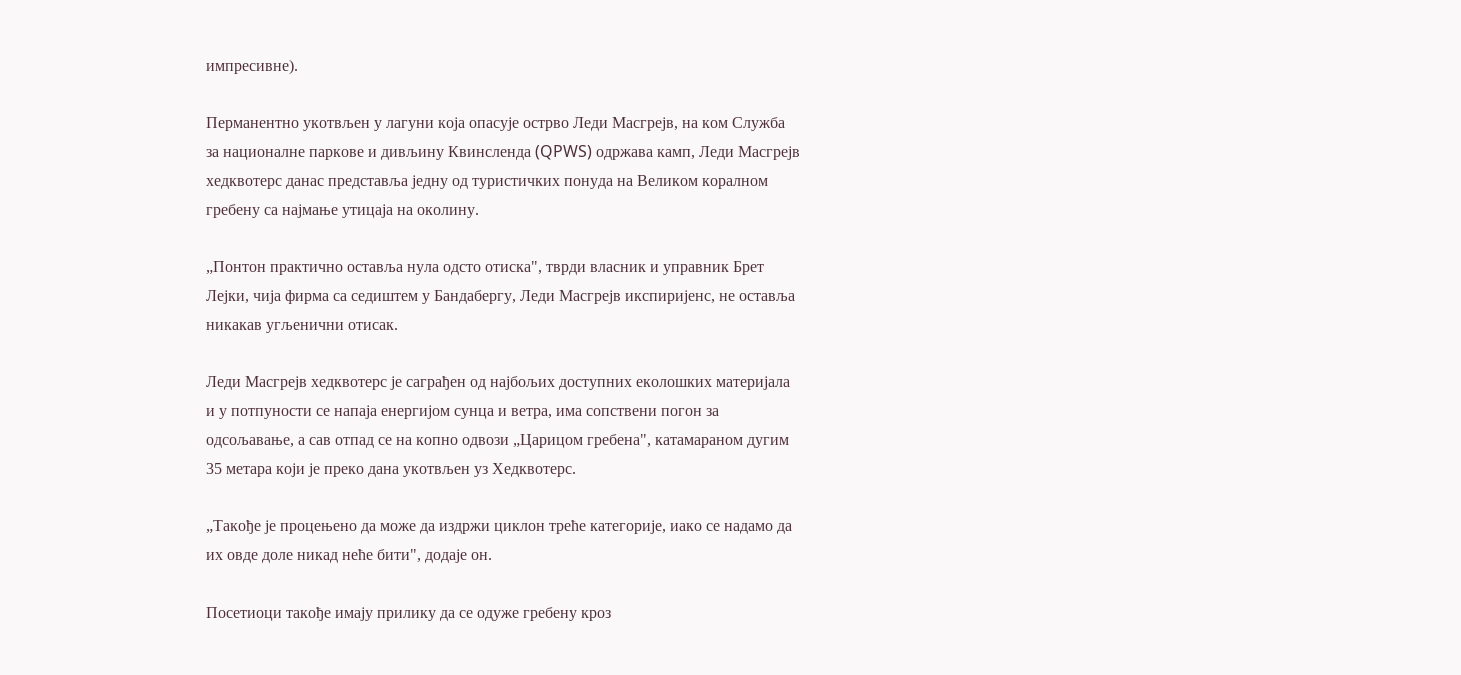импресивне).

Перманентно укотвљен у лагуни која опасује острво Леди Масгрејв, на ком Служба за националне паркове и дивљину Квинсленда (QPWS) одржава камп, Леди Масгрејв хедквотерс данас представља једну од туристичких понуда на Великом коралном гребену са најмање утицаја на околину.

„Понтон практично оставља нула одсто отиска", тврди власник и управник Брет Лејки, чија фирма са седиштем у Бандабергу, Леди Масгрејв икспиријенс, не оставља никакав угљенични отисак.

Леди Масгрејв хедквотерс је саграђен од најбољих доступних еколошких материјала и у потпуности се напаја енергијом сунца и ветра, има сопствени погон за одсољавање, а сав отпад се на копно одвози „Царицом гребена", катамараном дугим 35 метара који је преко дана укотвљен уз Хедквотерс.

„Такође је процењено да може да издржи циклон треће категорије, иако се надамо да их овде доле никад неће бити", додаје он.

Посетиоци такође имају прилику да се одуже гребену кроз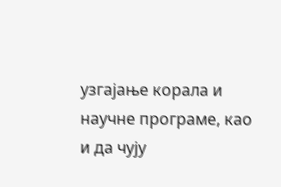узгајање корала и научне програме, као и да чују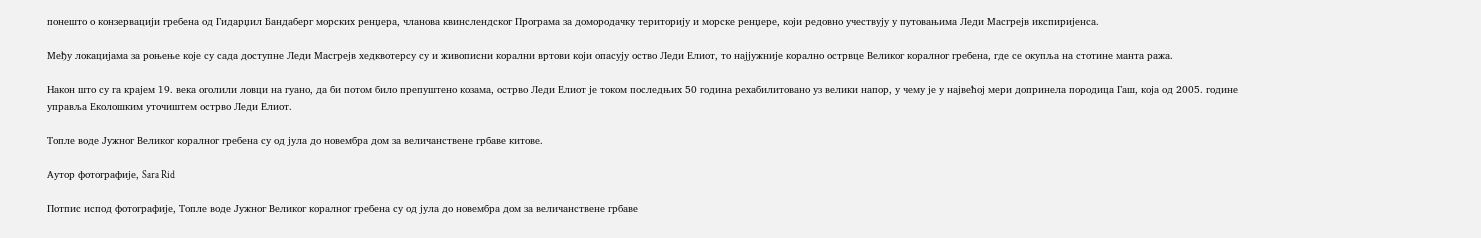понешто о конзервацији гребена од Гидарџил Бандаберг морских ренџера, чланова квинслендског Програма за домородачку територију и морске ренџере, који редовно учествују у путовањима Леди Масгрејв икспиријенса.

Међу локацијама за роњење које су сада доступне Леди Масгрејв хедквотерсу су и живописни корални вртови који опасују оство Леди Елиот, то најјужније корално острвце Великог коралног гребена, где се окупља на стотине манта ража.

Након што су га крајем 19. века оголили ловци на гуано, да би потом било препуштено козама, острво Леди Елиот је током последњих 50 година рехабилитовано уз велики напор, у чему је у највећој мери допринела породица Гаш, која од 2005. године управља Еколошким уточиштем острво Леди Елиот.

Топле воде Јужног Великог коралног гребена су од јула до новембра дом за величанствене грбаве китове.

Аутор фотографије, Sara Rid

Потпис испод фотографије, Топле воде Јужног Великог коралног гребена су од јула до новембра дом за величанствене грбаве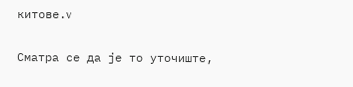китове.v

Сматра се да је то уточиште,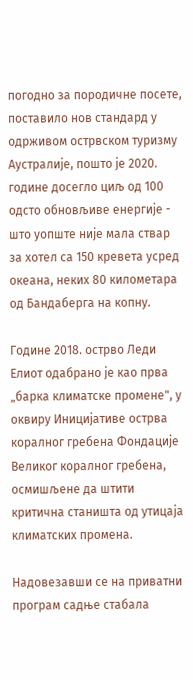погодно за породичне посете, поставило нов стандард у одрживом острвском туризму Аустралије, пошто је 2020. године досегло циљ од 100 одсто обновљиве енергије - што уопште није мала ствар за хотел са 150 кревета усред океана, неких 80 километара од Бандаберга на копну.

Године 2018. острво Леди Елиот одабрано је као прва „барка климатске промене", у оквиру Иницијативе острва коралног гребена Фондације Великог коралног гребена, осмишљене да штити критична станишта од утицаја климатских промена.

Надовезавши се на приватни програм садње стабала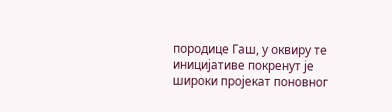породице Гаш, у оквиру те иницијативе покренут је широки пројекат поновног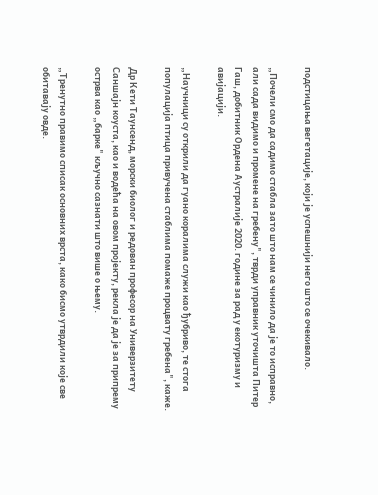подстицања вегетације, који је успешнији него што се очекивало.

„Почели смо да садимо стабла зато што нам се чинило да је то исправно, али сада видимо и промене на гребену", тврди управник уточишта Питер Гаш, добитник Ордена Аустралије 2020. године за рад у екотуризму и авијацији.

„Научници су открили да гуано коралима служи као ђубриво, те стога популација птица привучена стаблима помаже процвату гребена", каже.

Др Кети Таунсенд, морски биолог и редован професор на Универзитету Саншајн коуста, као и водећа на овом пројекту, рекла је да је за припрему острва као „барке" кључно сазнати што више о њему.

„Тренутно правимо списак основних врста, како бисмо утврдили које све обитавају овде.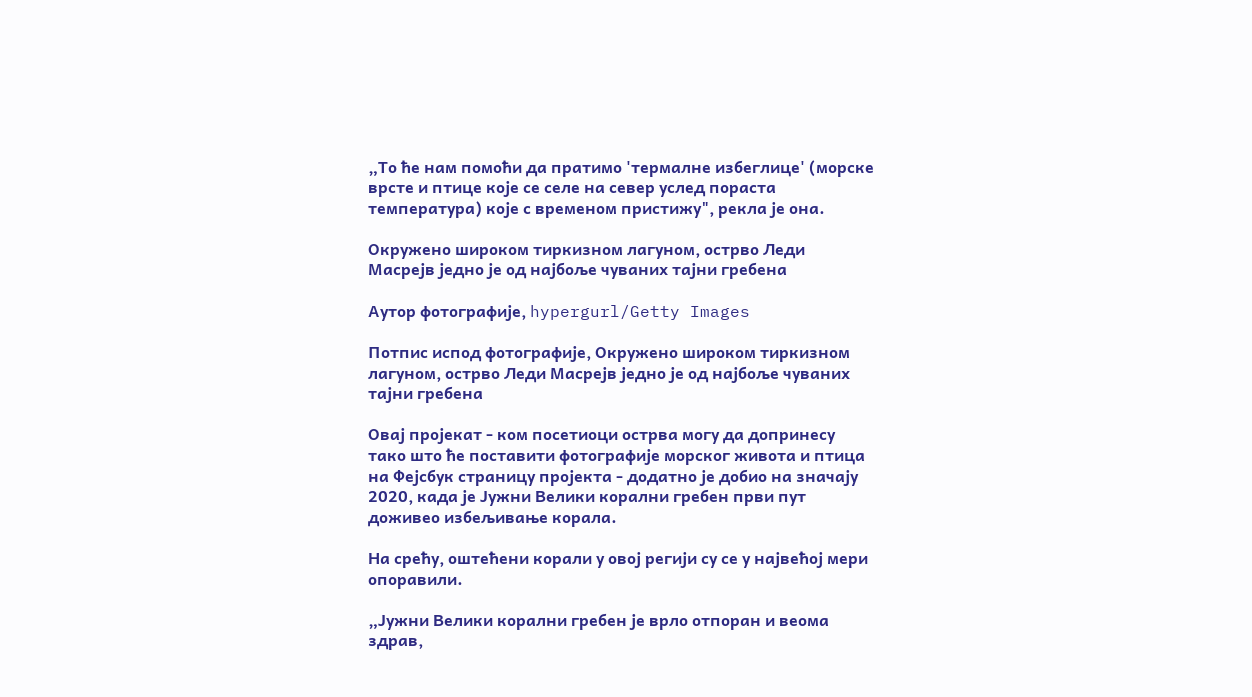„То ће нам помоћи да пратимо 'термалне избеглице' (морске врсте и птице које се селе на север услед пораста температура) које с временом пристижу", рекла је она.

Окружено широком тиркизном лагуном, острво Леди Масрејв једно је од најбоље чуваних тајни гребена

Аутор фотографије, hypergurl/Getty Images

Потпис испод фотографије, Окружено широком тиркизном лагуном, острво Леди Масрејв једно је од најбоље чуваних тајни гребена

Овај пројекат - ком посетиоци острва могу да допринесу тако што ће поставити фотографије морског живота и птица на Фејсбук страницу пројекта - додатно је добио на значају 2020, када је Јужни Велики корални гребен први пут доживео избељивање корала.

На срећу, оштећени корали у овој регији су се у највећој мери опоравили.

„Јужни Велики корални гребен је врло отпоран и веома здрав,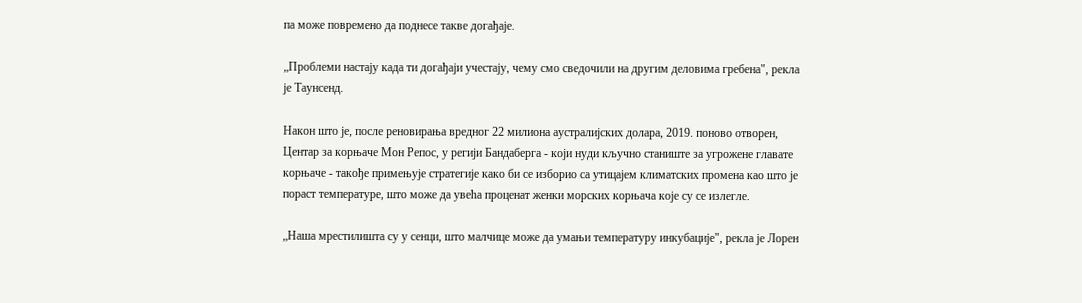па може повремено да поднесе такве догађаје.

„Проблеми настају када ти догађаји учестају, чему смо сведочили на другим деловима гребена", рекла је Таунсенд.

Након што је, после реновирања вредног 22 милиона аустралијских долара, 2019. поново отворен, Центар за корњаче Мон Репос, у регији Бандаберга - који нуди кључно станиште за угрожене главате корњаче - такође примењује стратегије како би се изборио са утицајем климатских промена као што је пораст температуре, што може да увећа проценат женки морских корњача које су се излегле.

„Наша мрестилишта су у сенци, што малчице може да умањи температуру инкубације", рекла је Лорен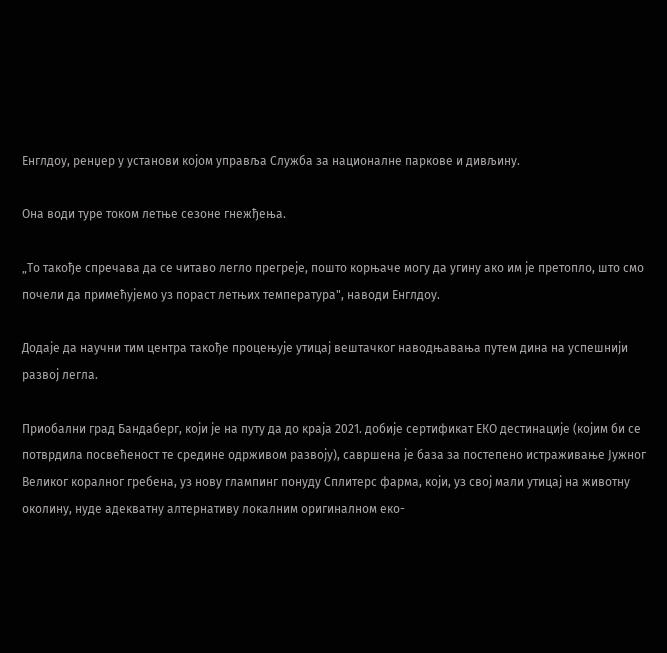Енглдоу, ренџер у установи којом управља Служба за националне паркове и дивљину.

Она води туре током летње сезоне гнежђења.

„То такође спречава да се читаво легло прегреје, пошто корњаче могу да угину ако им је претопло, што смо почели да примећујемо уз пораст летњих температура", наводи Енглдоу.

Додаје да научни тим центра такође процењује утицај вештачког наводњавања путем дина на успешнији развој легла.

Приобални град Бандаберг, који је на путу да до краја 2021. добије сертификат ЕКО дестинације (којим би се потврдила посвећеност те средине одрживом развоју), савршена је база за постепено истраживање Јужног Великог коралног гребена, уз нову глампинг понуду Сплитерс фарма, који, уз свој мали утицај на животну околину, нуде адекватну алтернативу локалним оригиналном еко-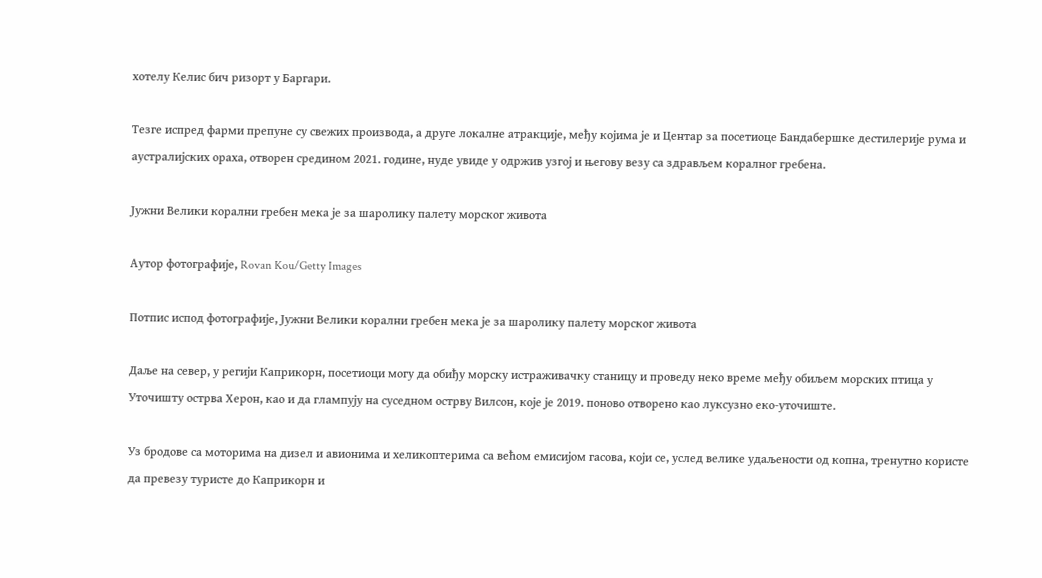хотелу Келис бич ризорт у Баргари.

Тезге испред фарми препуне су свежих производа, а друге локалне атракције, међу којима је и Центар за посетиоце Бандабершке дестилерије рума и аустралијских ораха, отворен средином 2021. године, нуде увиде у одржив узгој и његову везу са здрављем коралног гребена.

Јужни Велики корални гребен мека је за шаролику палету морског живота

Аутор фотографије, Rovan Kou/Getty Images

Потпис испод фотографије, Јужни Велики корални гребен мека је за шаролику палету морског живота

Даље на север, у регији Каприкорн, посетиоци могу да обиђу морску истраживачку станицу и проведу неко време међу обиљем морских птица у Уточишту острва Херон, као и да глампују на суседном острву Вилсон, које је 2019. поново отворено као луксузно еко-уточиште.

Уз бродове са моторима на дизел и авионима и хеликоптерима са већом емисијом гасова, који се, услед велике удаљености од копна, тренутно користе да превезу туристе до Каприкорн и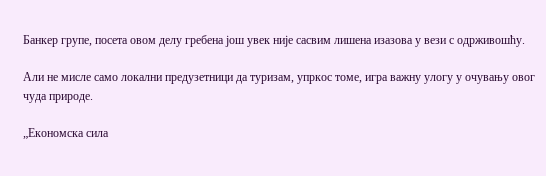Банкер групе, посета овом делу гребена још увек није сасвим лишена изазова у вези с одрживошћу.

Али не мисле само локални предузетници да туризам, упркос томе, игра важну улогу у очувању овог чуда природе.

„Економска сила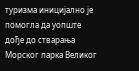туризма иницијално је помогла да уопште дође до стварања Морског парка Великог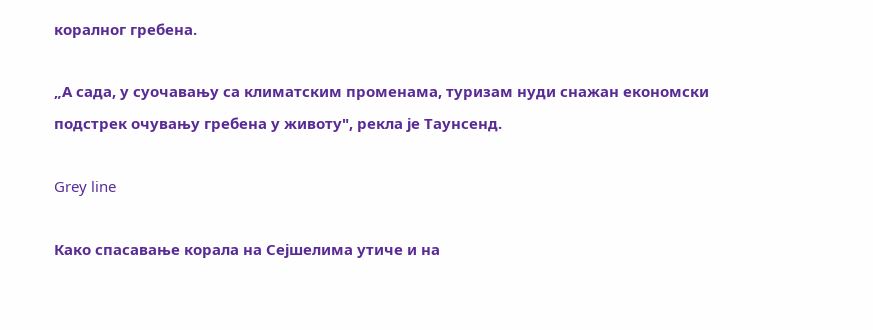коралног гребена.

„А сада, у суочавању са климатским променама, туризам нуди снажан економски подстрек очувању гребена у животу", рекла је Таунсенд.

Grey line

Како спасавање корала на Сејшелима утиче и на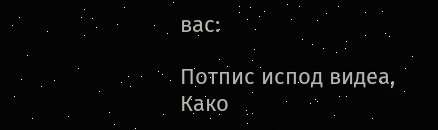вас:

Потпис испод видеа, Како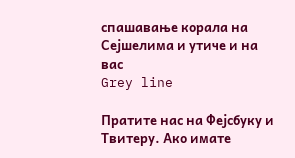спашавање корала на Сејшелима и утиче и на вас
Grey line

Пратите нас на Фејсбуку и Твитеру. Ако имате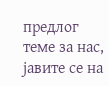предлог теме за нас, јавите се на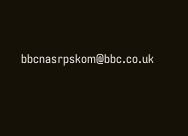bbcnasrpskom@bbc.co.uk